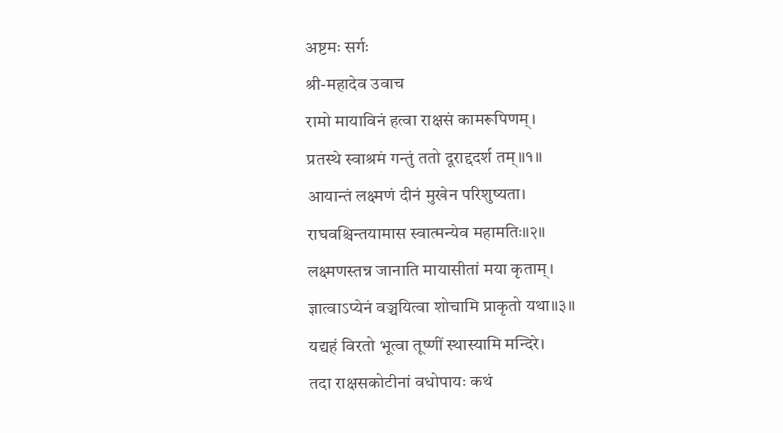अष्टमः सर्गः
श्री-महादेव उवाच
रामो मायाविनं हत्वा राक्षसं कामरूपिणम्।
प्रतस्थे स्वाश्रमं गन्तुं ततो दूराद्ददर्श तम्॥१॥
आयान्तं लक्ष्मणं दीनं मुखेन परिशुष्यता।
राघवश्चिन्तयामास स्वात्मन्येव महामतिः॥२॥
लक्ष्मणस्तन्न जानाति मायासीतां मया कृताम्।
ज्ञात्वाऽप्येनं वञ्चयित्वा शोचामि प्राकृतो यथा॥३॥
यद्यहं विरतो भूत्वा तूष्णीं स्थास्यामि मन्दिरे।
तदा राक्षसकोटीनां वधोपायः कथं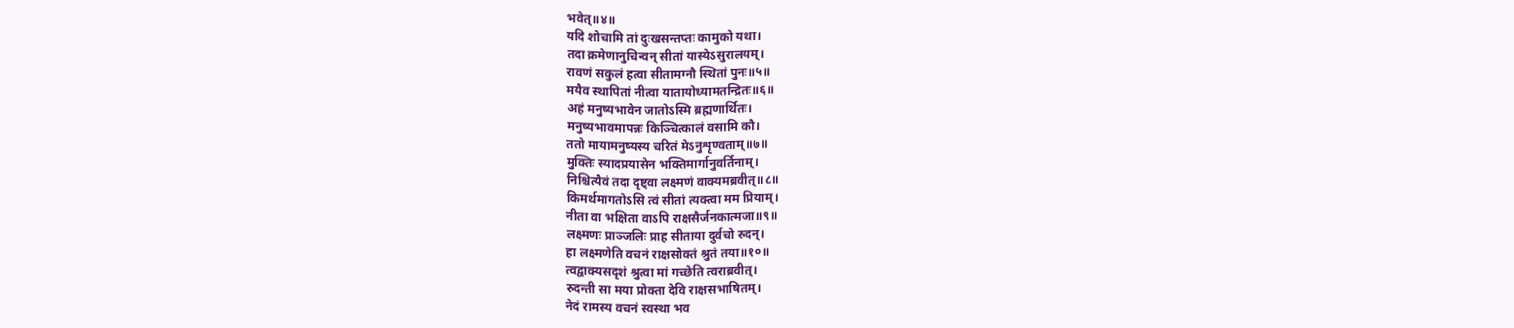भवेत्॥४॥
यदि शोचामि तां दुःखसन्तप्तः कामुको यथा।
तदा क्रमेणानुचिन्वन् सीतां यास्येऽसुरालयम्।
रावणं सकुलं हत्वा सीतामग्नौ स्थितां पुनः॥५॥
मयैव स्थापितां नीत्वा यातायोध्यामतन्द्रितः॥६॥
अहं मनुष्यभावेन जातोऽस्मि ब्रह्मणार्थितः।
मनुष्यभावमापन्नः किञ्चित्कालं वसामि कौ।
ततो मायामनुष्यस्य चरितं मेऽनुशृण्वताम्॥७॥
मुक्तिः स्यादप्रयासेन भक्तिमार्गानुवर्तिनाम्।
निश्चित्यैवं तदा दृष्ट्वा लक्ष्मणं वाक्यमब्रवीत्॥८॥
किमर्थमागतोऽसि त्वं सीतां त्यक्त्वा मम प्रियाम्।
नीता वा भक्षिता वाऽपि राक्षसैर्जनकात्मजा॥९॥
लक्ष्मणः प्राञ्जलिः प्राह सीताया दुर्वचो रुदन्।
हा लक्ष्मणेति वचनं राक्षसोक्तं श्रुतं तया॥१०॥
त्वद्वाक्यसदृशं श्रुत्वा मां गच्छेति त्वराब्रवीत्।
रुदन्ती सा मया प्रोक्ता देवि राक्षसभाषितम्।
नेदं रामस्य वचनं स्वस्था भव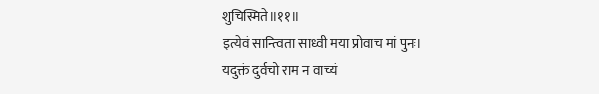शुचिस्मिते॥११॥
इत्येवं सान्त्विता साध्वी मया प्रोवाच मां पुनः।
यदुक्तं दुर्वचो राम न वाच्यं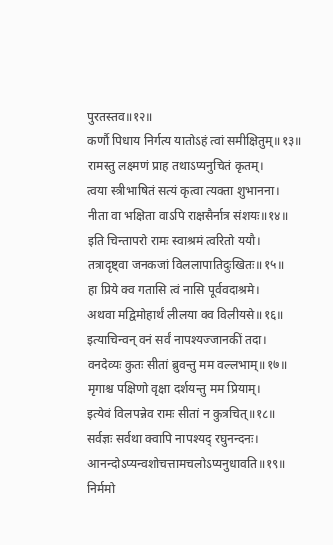पुरतस्तव॥१२॥
कर्णौ पिधाय निर्गत्य यातोऽहं त्वां समीक्षितुम्॥१३॥
रामस्तु लक्ष्मणं प्राह तथाऽप्यनुचितं कृतम्।
त्वया स्त्रीभाषितं सत्यं कृत्वा त्यक्ता शुभानना।
नीता वा भक्षिता वाऽपि राक्षसैर्नात्र संशयः॥१४॥
इति चिन्तापरो रामः स्वाश्रमं त्वरितो ययौ।
तत्रादृष्ट्वा जनकजां विललापातिदुःखितः॥१५॥
हा प्रिये क्व गतासि त्वं नासि पूर्ववदाश्रमे।
अथवा मद्विमोहार्थं लीलया क्व विलीयसे॥१६॥
इत्याचिन्वन् वनं सर्वं नापश्यज्जानकीं तदा।
वनदेव्यः कुतः सीतां ब्रुवन्तु मम वल्लभाम्॥१७॥
मृगाश्च पक्षिणो वृक्षा दर्शयन्तु मम प्रियाम्।
इत्येवं विलपन्नेव रामः सीतां न कुत्रचित्॥१८॥
सर्वज्ञः सर्वथा क्वापि नापश्यद् रघुनन्दनः।
आनन्दोऽप्यन्वशोचत्तामचलोऽप्यनुधावति॥१९॥
निर्ममो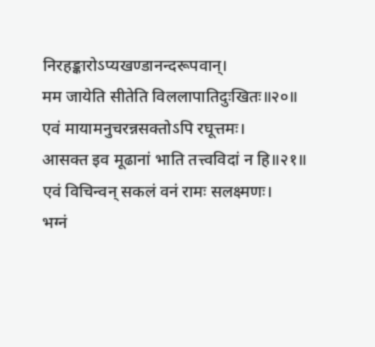निरहङ्कारोऽप्यखण्डानन्दरूपवान्।
मम जायेति सीतेति विललापातिदुःखितः॥२०॥
एवं मायामनुचरन्नसक्तोऽपि रघूत्तमः।
आसक्त इव मूढानां भाति तत्त्वविदां न हि॥२१॥
एवं विचिन्वन् सकलं वनं रामः सलक्ष्मणः।
भग्नं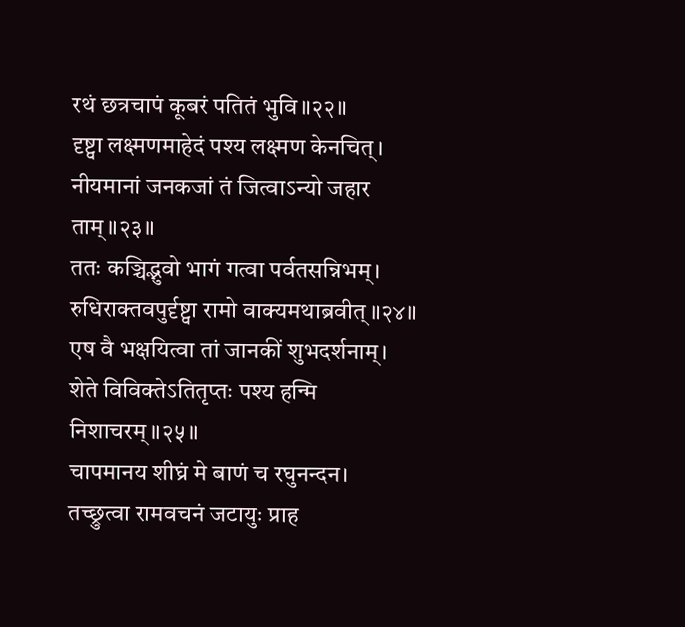रथं छत्रचापं कूबरं पतितं भुवि॥२२॥
दृष्ट्वा लक्ष्मणमाहेदं पश्य लक्ष्मण केनचित्।
नीयमानां जनकजां तं जित्वाऽन्यो जहार ताम्॥२३॥
ततः कञ्चिद्भुवो भागं गत्वा पर्वतसन्निभम्।
रुधिराक्तवपुर्दृष्ट्वा रामो वाक्यमथाब्रवीत्॥२४॥
एष वै भक्षयित्वा तां जानकीं शुभदर्शनाम्।
शेते विविक्तेऽतितृप्तः पश्य हन्मि निशाचरम्॥२५॥
चापमानय शीघ्रं मे बाणं च रघुनन्दन।
तच्छ्रुत्वा रामवचनं जटायुः प्राह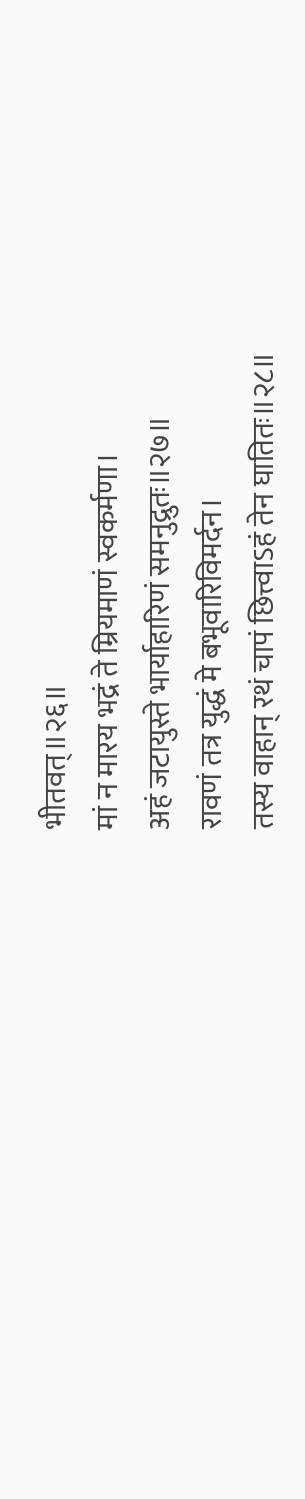भीतवत्॥२६॥
मां न मारय भद्रं ते म्रियमाणं स्वकर्मणा।
अहं जटायुस्ते भार्याहारिणं समनुद्रुतः॥२७॥
रावणं तत्र युद्धं मे बभूवारिविमर्दन।
तस्य वाहान् रथं चापं छित्त्वाऽहं तेन घातितः॥२८॥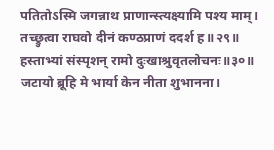पतितोऽस्मि जगन्नाथ प्राणान्स्त्यक्ष्यामि पश्य माम्।
तच्छ्रुत्वा राघवो दीनं कण्ठप्राणं ददर्श ह॥२९॥
हस्ताभ्यां संस्पृशन् रामो दुःखाश्रुवृतलोचनः॥३०॥
जटायो ब्रूहि मे भार्या केन नीता शुभानना।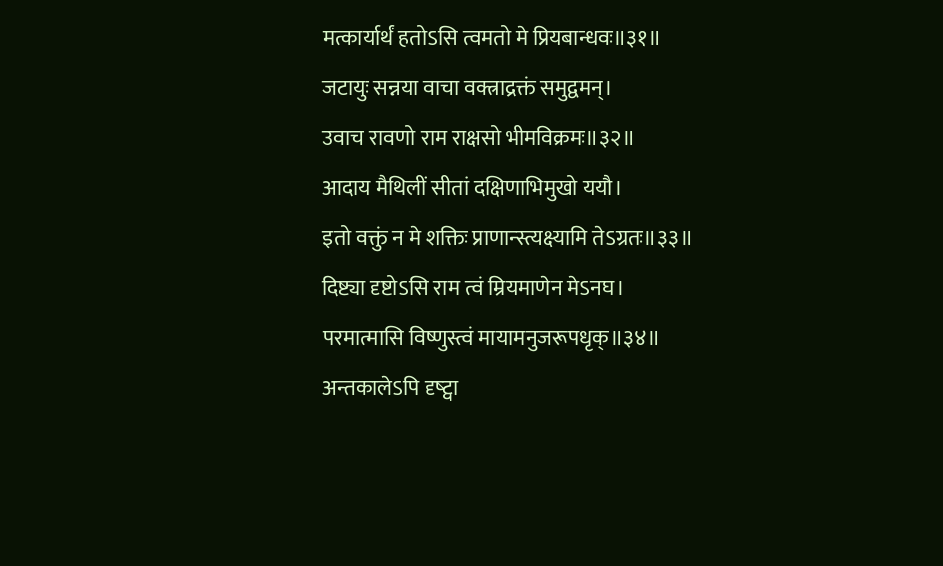मत्कार्यार्थं हतोऽसि त्वमतो मे प्रियबान्धवः॥३१॥
जटायुः सन्नया वाचा वक्त्राद्रक्तं समुद्वमन्।
उवाच रावणो राम राक्षसो भीमविक्रमः॥३२॥
आदाय मैथिलीं सीतां दक्षिणाभिमुखो ययौ।
इतो वक्तुं न मे शक्तिः प्राणान्स्त्यक्ष्यामि तेऽग्रतः॥३३॥
दिष्ट्या दृष्टोऽसि राम त्वं म्रियमाणेन मेऽनघ।
परमात्मासि विष्णुस्त्वं मायामनुजरूपधृक्॥३४॥
अन्तकालेऽपि दृष्ट्वा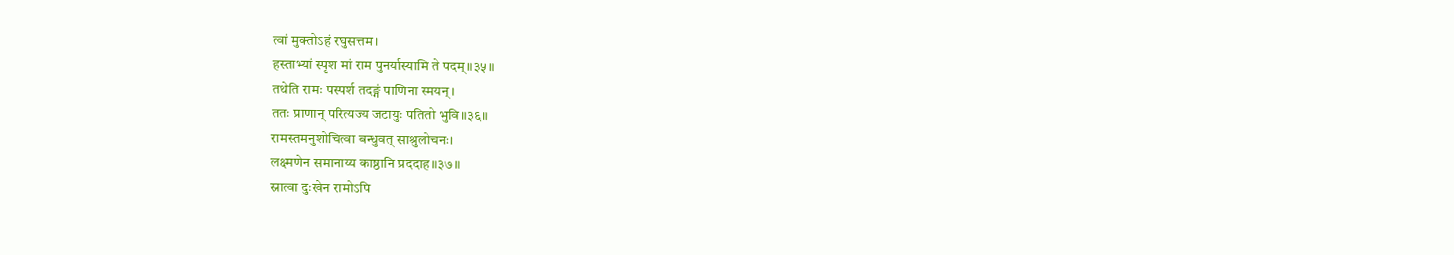त्वां मुक्तोऽहं रघुसत्तम।
हस्ताभ्यां स्पृश मां राम पुनर्यास्यामि ते पदम्॥३५॥
तथेति रामः पस्पर्श तदङ्गं पाणिना स्मयन्।
ततः प्राणान् परित्यज्य जटायुः पतितो भुवि॥३६॥
रामस्तमनुशोचित्वा बन्धुवत् साश्रुलोचनः।
लक्ष्मणेन समानाय्य काष्ठानि प्रददाह॥३७॥
स्नात्वा दुःखेन रामोऽपि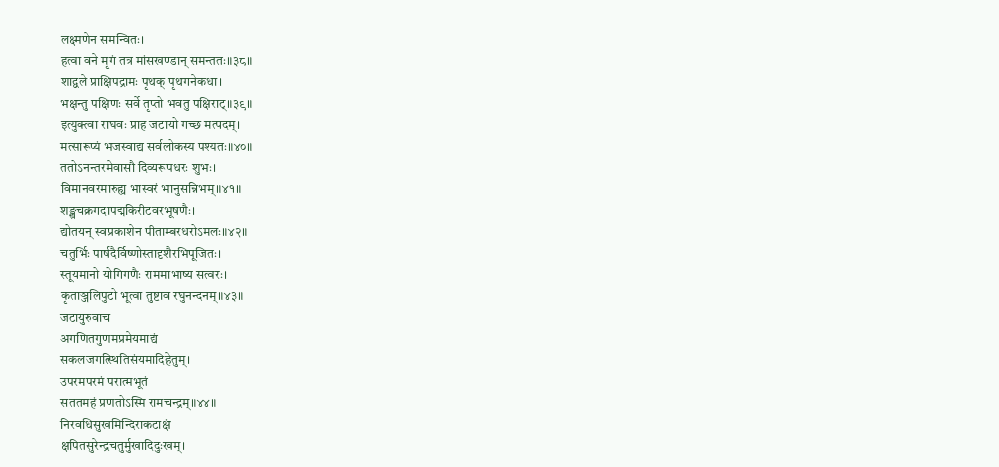लक्ष्मणेन समन्वितः।
हत्वा वने मृगं तत्र मांसखण्डान् समन्ततः॥३८॥
शाद्वले प्राक्षिपद्रामः पृथक् पृथगनेकधा।
भक्षन्तु पक्षिणः सर्वे तृप्तो भवतु पक्षिराट्॥३९॥
इत्युक्त्वा राघवः प्राह जटायो गच्छ मत्पदम्।
मत्सारूप्यं भजस्वाद्य सर्वलोकस्य पश्यतः॥४०॥
ततोऽनन्तरमेवासौ दिव्यरूपधरः शुभः।
विमानवरमारुह्य भास्वरं भानुसन्निभम्॥४१॥
शङ्खचक्रगदापद्मकिरीटवरभूषणैः।
द्योतयन् स्वप्रकाशेन पीताम्बरधरोऽमलः॥४२॥
चतुर्भिः पार्षदैर्विष्णोस्तादृशैरभिपूजितः।
स्तूयमानो योगिगणैः राममाभाष्य सत्वरः।
कृताञ्जलिपुटो भूत्वा तुष्टाव रघुनन्दनम्॥४३॥
जटायुरुवाच
अगणितगुणमप्रमेयमाद्यं
सकलजगत्स्थितिसंयमादिहेतुम्।
उपरमपरमं परात्मभूतं
सततमहं प्रणतोऽस्मि रामचन्द्रम्॥४४॥
निरवधिसुखमिन्दिराकटाक्षं
क्षपितसुरेन्द्रचतुर्मुखादिदुःखम्।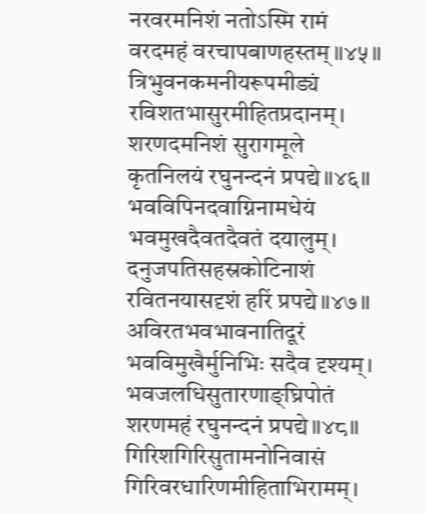नरवरमनिशं नतोऽस्मि रामं
वरदमहं वरचापबाणहस्तम्॥४५॥
त्रिभुवनकमनीयरूपमीड्यं
रविशतभासुरमीहितप्रदानम्।
शरणदमनिशं सुरागमूले
कृतनिलयं रघुनन्दनं प्रपद्ये॥४६॥
भवविपिनदवाग्निनामधेयं
भवमुखदैवतदैवतं दयालुम्।
दनुजपतिसहस्रकोटिनाशं
रवितनयासदृशं हरिं प्रपद्ये॥४७॥
अविरतभवभावनातिदूरं
भवविमुखैर्मुनिभिः सदैव दृश्यम्।
भवजलधिसुतारणाङ्घ्रिपोतं
शरणमहं रघुनन्दनं प्रपद्ये॥४८॥
गिरिशगिरिसुतामनोनिवासं
गिरिवरधारिणमीहिताभिरामम्।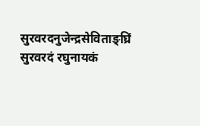सुरवरदनुजेन्द्रसेविताङ्घ्रिं
सुरवरदं रघुनायकं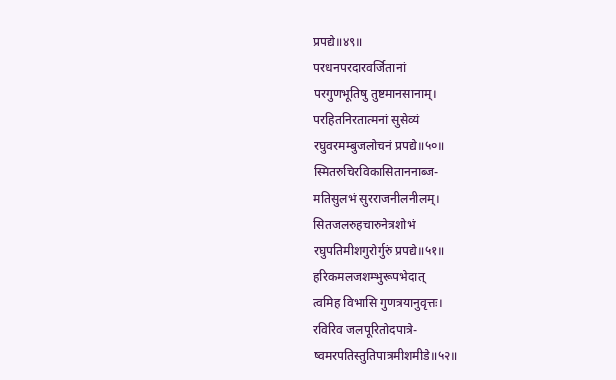प्रपद्ये॥४९॥
परधनपरदारवर्जितानां
परगुणभूतिषु तुष्टमानसानाम्।
परहितनिरतात्मनां सुसेव्यं
रघुवरमम्बुजलोचनं प्रपद्ये॥५०॥
स्मितरुचिरविकासिताननाब्ज-
मतिसुलभं सुरराजनीलनीलम्।
सितजलरुहचारुनेत्रशोभं
रघुपतिमीशगुरोर्गुरुं प्रपद्ये॥५१॥
हरिकमलजशम्भुरूपभेदात्
त्वमिह विभासि गुणत्रयानुवृत्तः।
रविरिव जलपूरितोदपात्रे-
ष्वमरपतिस्तुतिपात्रमीशमीडे॥५२॥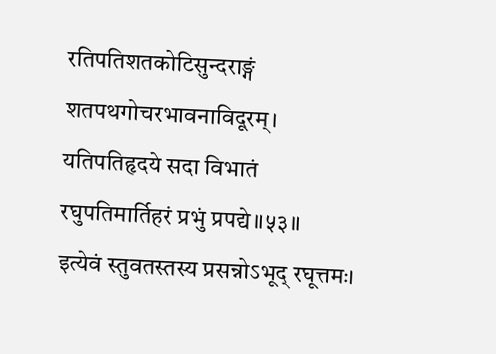रतिपतिशतकोटिसुन्दराङ्गं
शतपथगोचरभावनाविदूरम्।
यतिपतिहृदये सदा विभातं
रघुपतिमार्तिहरं प्रभुं प्रपद्ये॥५३॥
इत्येवं स्तुवतस्तस्य प्रसन्नोऽभूद् रघूत्तमः।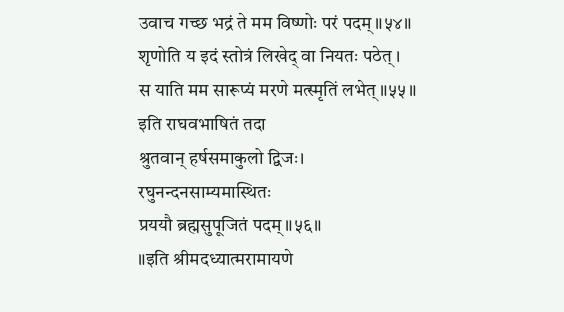उवाच गच्छ भद्रं ते मम विष्णोः परं पदम्॥५४॥
शृणोति य इदं स्तोत्रं लिखेद् वा नियतः पठेत्।
स याति मम सारूप्यं मरणे मत्स्मृतिं लभेत्॥५५॥
इति राघवभाषितं तदा
श्रुतवान् हर्षसमाकुलो द्विजः।
रघुनन्दनसाम्यमास्थितः
प्रययौ ब्रह्मसुपूजितं पदम्॥५६॥
॥इति श्रीमदध्यात्मरामायणे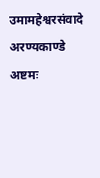उमामहेश्वरसंवादे अरण्यकाण्डे अष्टमः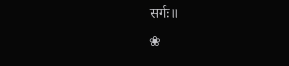सर्गः॥
❀